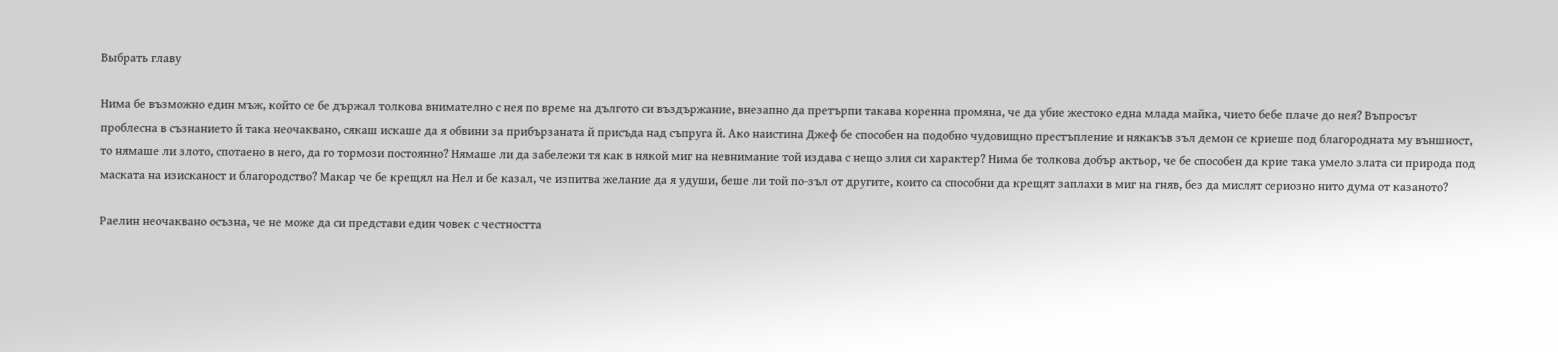Выбрать главу

Нима бе възможно един мъж, който се бе държал толкова внимателно с нея по време на дългото си въздържание, внезапно да претърпи такава коренна промяна, че да убие жестоко една млада майка, чието бебе плаче до нея? Въпросът проблесна в съзнанието й така неочаквано, сякаш искаше да я обвини за прибързаната й присъда над съпруга й. Ако наистина Джеф бе способен на подобно чудовищно престъпление и някакъв зъл демон се криеше под благородната му външност, то нямаше ли злото, спотаено в него, да го тормози постоянно? Нямаше ли да забележи тя как в някой миг на невнимание той издава с нещо злия си характер? Нима бе толкова добър актьор, че бе способен да крие така умело злата си природа под маската на изисканост и благородство? Макар че бе крещял на Нел и бе казал, че изпитва желание да я удуши, беше ли той по-зъл от другите, които са способни да крещят заплахи в миг на гняв, без да мислят сериозно нито дума от казаното?

Раелин неочаквано осъзна, че не може да си представи един човек с честността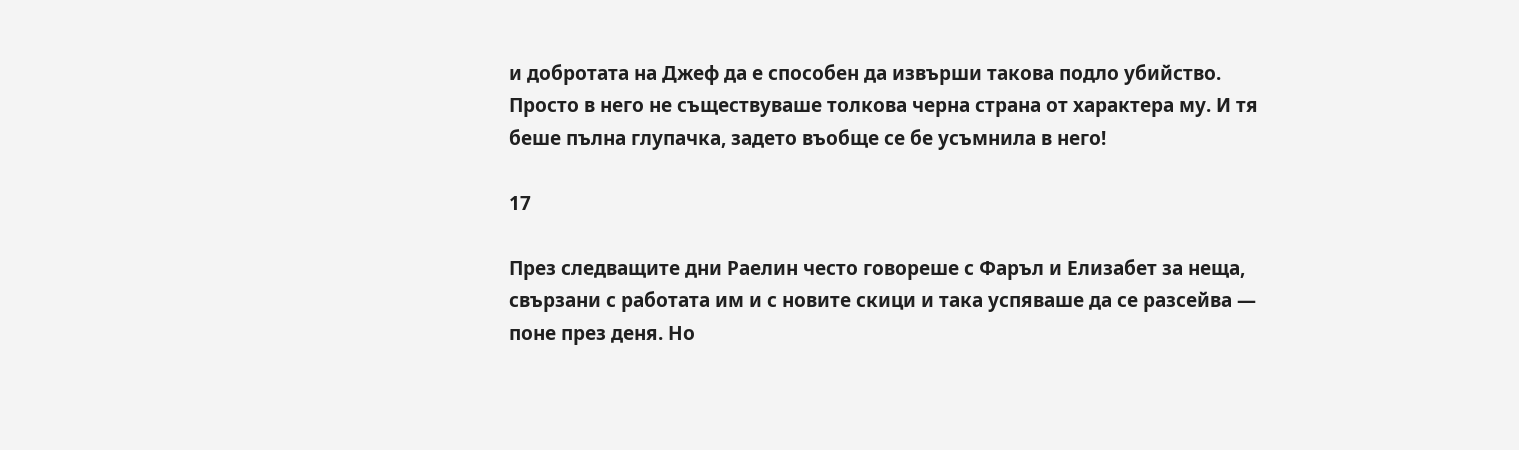и добротата на Джеф да е способен да извърши такова подло убийство. Просто в него не съществуваше толкова черна страна от характера му. И тя беше пълна глупачка, задето въобще се бе усъмнила в него!

17

През следващите дни Раелин често говореше с Фаръл и Елизабет за неща, свързани с работата им и с новите скици и така успяваше да се разсейва — поне през деня. Но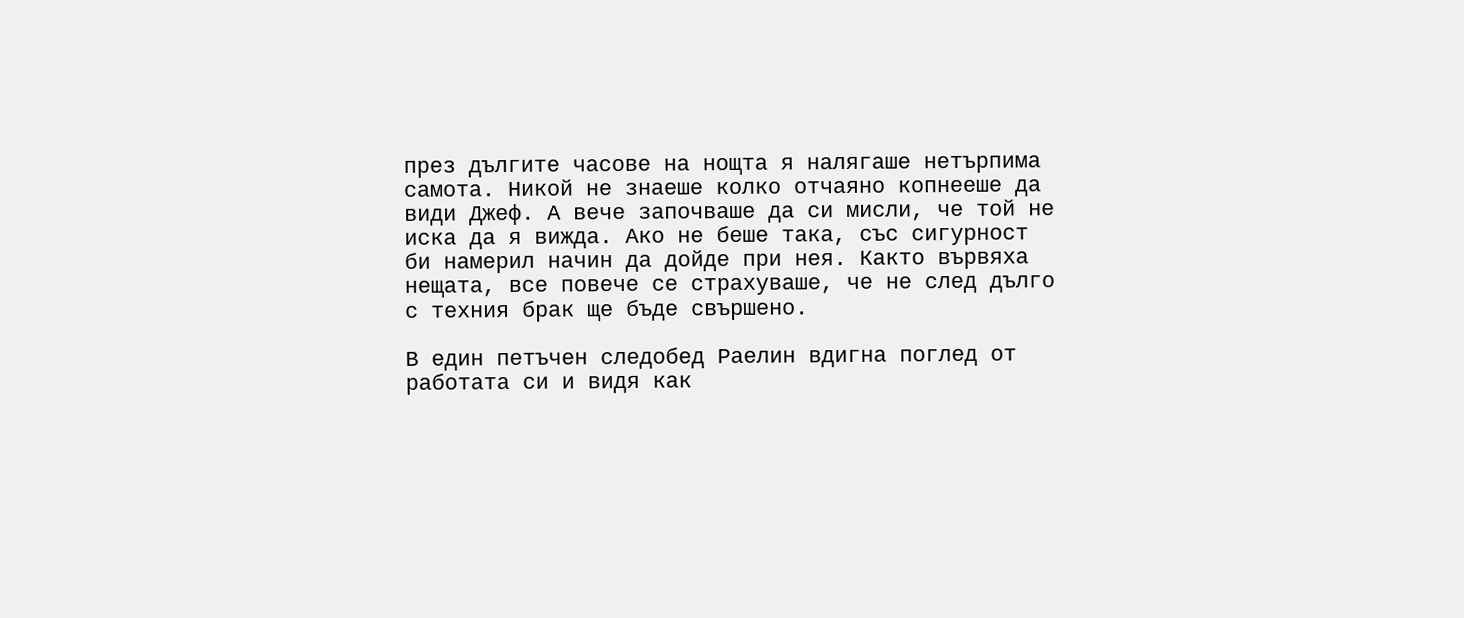през дългите часове на нощта я налягаше нетърпима самота. Никой не знаеше колко отчаяно копнееше да види Джеф. А вече започваше да си мисли, че той не иска да я вижда. Ако не беше така, със сигурност би намерил начин да дойде при нея. Както вървяха нещата, все повече се страхуваше, че не след дълго с техния брак ще бъде свършено.

В един петъчен следобед Раелин вдигна поглед от работата си и видя как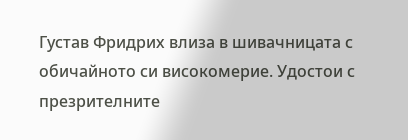Густав Фридрих влиза в шивачницата с обичайното си високомерие. Удостои с презрителните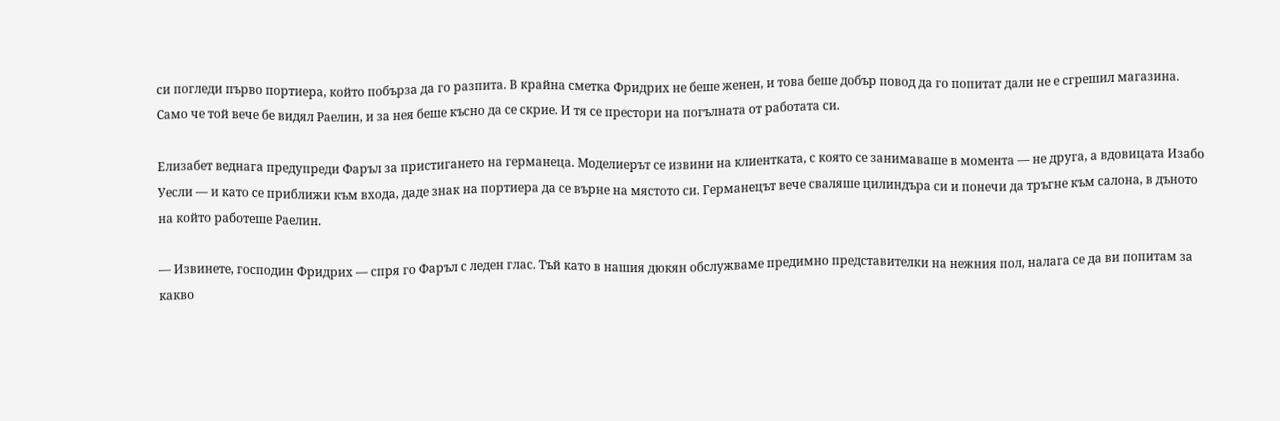си погледи първо портиера, който побърза да го разпита. В крайна сметка Фридрих не беше женен, и това беше добър повод да го попитат дали не е сгрешил магазина. Само че той вече бе видял Раелин, и за нея беше късно да се скрие. И тя се престори на погълната от работата си.

Елизабет веднага предупреди Фаръл за пристигането на германеца. Моделиерът се извини на клиентката, с която се занимаваше в момента — не друга, а вдовицата Изабо Уесли — и като се приближи към входа, даде знак на портиера да се върне на мястото си. Германецът вече сваляше цилиндъра си и понечи да тръгне към салона, в дъното на който работеше Раелин.

— Извинете, господин Фридрих — спря го Фаръл с леден глас. Тъй като в нашия дюкян обслужваме предимно представителки на нежния пол, налага се да ви попитам за какво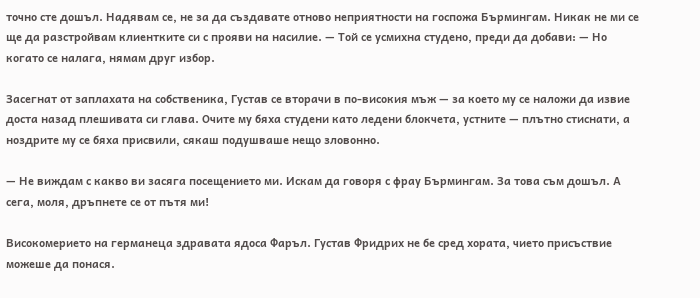точно сте дошъл. Надявам се, не за да създавате отново неприятности на госпожа Бърмингам. Никак не ми се ще да разстройвам клиентките си с прояви на насилие. — Той се усмихна студено, преди да добави: — Но когато се налага, нямам друг избор.

Засегнат от заплахата на собственика, Густав се вторачи в по-високия мъж — за което му се наложи да извие доста назад плешивата си глава. Очите му бяха студени като ледени блокчета, устните — плътно стиснати, а ноздрите му се бяха присвили, сякаш подушваше нещо зловонно.

— Не виждам с какво ви засяга посещението ми. Искам да говоря с фрау Бърмингам. За това съм дошъл. А сега, моля, дръпнете се от пътя ми!

Високомерието на германеца здравата ядоса Фаръл. Густав Фридрих не бе сред хората, чието присъствие можеше да понася.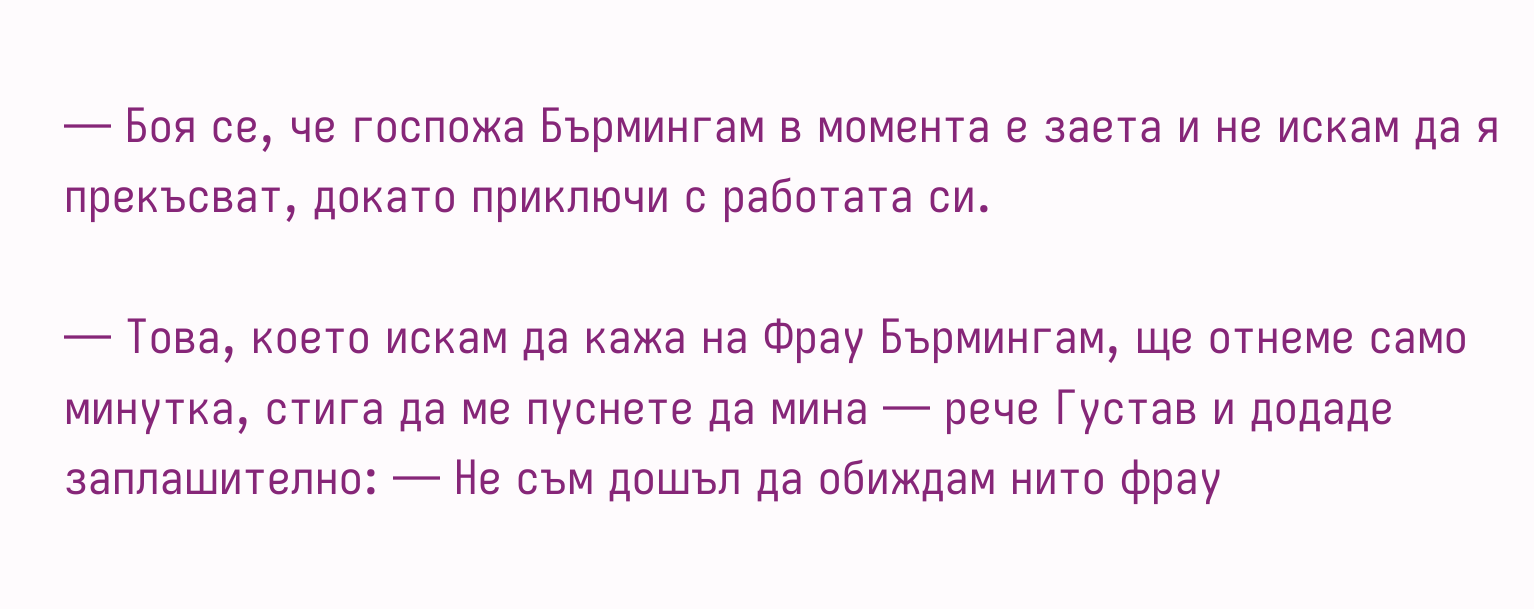— Боя се, че госпожа Бърмингам в момента е заета и не искам да я прекъсват, докато приключи с работата си.

— Това, което искам да кажа на Фрау Бърмингам, ще отнеме само минутка, стига да ме пуснете да мина — рече Густав и додаде заплашително: — Не съм дошъл да обиждам нито фрау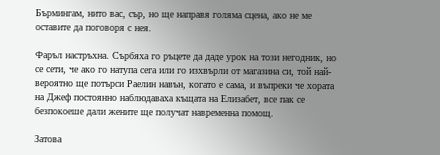Бърмингам, нито вас, сър, но ще направя голяма сцена, ако не ме оставите да поговоря с нея.

Фаръл настръхна. Сърбяха го ръцете да даде урок на този негодник, но се сети, че ако го натупа сега или го изхвърли от магазина си, той най-вероятно ще потърси Раелин навън, когато е сама, и въпреки че хората на Джеф постоянно наблюдаваха къщата на Елизабет, все пак се безпокоеше дали жените ще получат навременна помощ.

Затова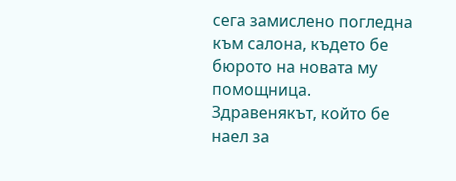сега замислено погледна към салона, където бе бюрото на новата му помощница. Здравенякът, който бе наел за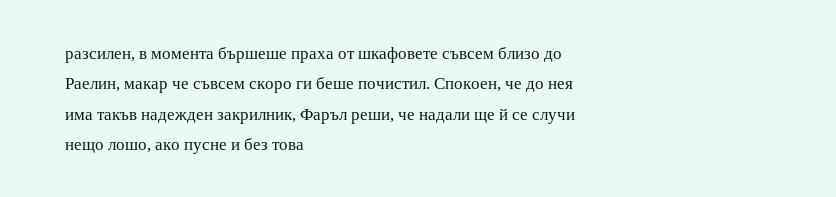разсилен, в момента бършеше праха от шкафовете съвсем близо до Раелин, макар че съвсем скоро ги беше почистил. Спокоен, че до нея има такъв надежден закрилник, Фаръл реши, че надали ще й се случи нещо лошо, ако пусне и без това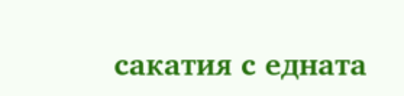сакатия с едната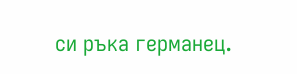си ръка германец.